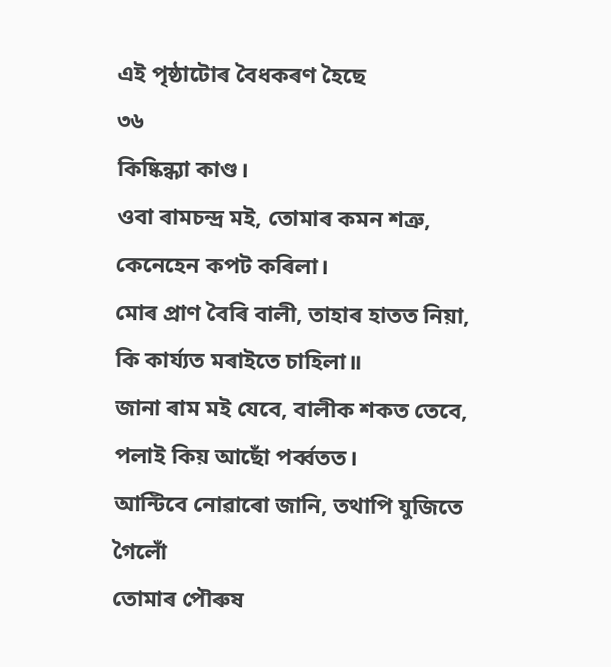এই পৃষ্ঠাটোৰ বৈধকৰণ হৈছে
৩৬
কিষ্কিন্ধ্যা কাণ্ড।
ওবা ৰামচন্দ্ৰ মই, তোমাৰ কমন শত্ৰু,
কেনেহেন কপট কৰিলা।
মোৰ প্ৰাণ বৈৰি বালী, তাহাৰ হাতত নিয়া,
কি কাৰ্য্যত মৰাইতে চাহিলা॥
জানা ৰাম মই যেবে, বালীক শকত তেবে,
পলাই কিয় আছোঁ পৰ্ব্বতত।
আন্টিবে নোৱাৰো জানি, তথাপি যুজিতে গৈলোঁ
তোমাৰ পৌৰুষ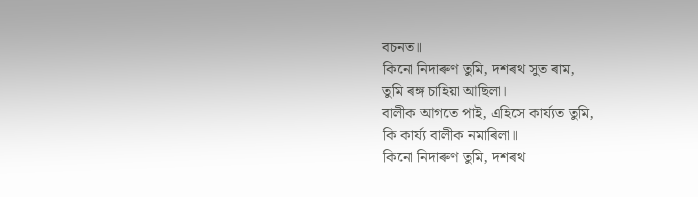বচনত॥
কিনো নিদাৰুণ তুমি, দশৰথ সুত ৰাম,
তুমি ৰঙ্গ চাহিয়া আছিলা।
বালীক আগতে পাই, এহিসে কাৰ্য্যত তুমি,
কি কাৰ্য্য বালীক নমাৰিলা॥
কিনো নিদাৰুণ তুমি, দশৰথ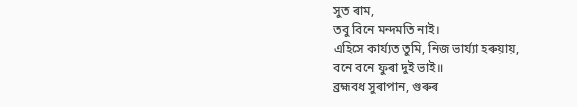সুত ৰাম,
তবু বিনে মন্দমতি নাই।
এহিসে কাৰ্য্যত তুমি, নিজ ভাৰ্য্যা হৰুয়ায়,
বনে বনে ফুৰা দুই ভাই॥
ব্ৰহ্মবধ সুৰাপান, গুৰুৰ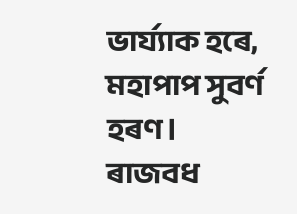ভাৰ্য্যাক হৰে,
মহাপাপ সুবৰ্ণ হৰণ।
ৰাজবধ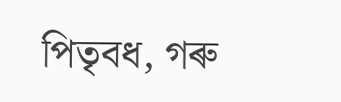পিতৃবধ, গৰু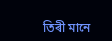তিৰী মানে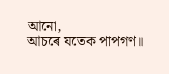আনো,
আচৰে যতেক পাপগণ॥